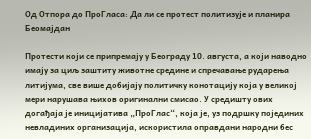Од Отпора до ПроГласа: Да ли се протест политизује и планира Беомајдан

Протести који се припремају у Београду 10. августа, а који наводно имају за циљ заштиту животне средине и спречавање рударења литијума, све више добијају политичку конотацију која у великој мери нарушава њихов оригинални смисао. У средишту ових догађаја је иницијатива „ПроГлас“, која је, уз подршку појединих невладиних организација, искористила оправдани народни бес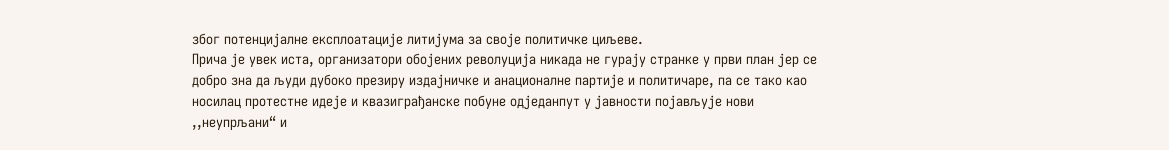због потенцијалне експлоатације литијума за своје политичке циљеве.
Прича је увек иста, организатори обојених револуција никада не гурају странке у први план јер се добро зна да људи дубоко презиру издајничке и анационалне партије и политичаре, па се тако као носилац протестне идеје и квазиграђанске побуне одједанпут у јавности појављује нови ,,неупрљани“ и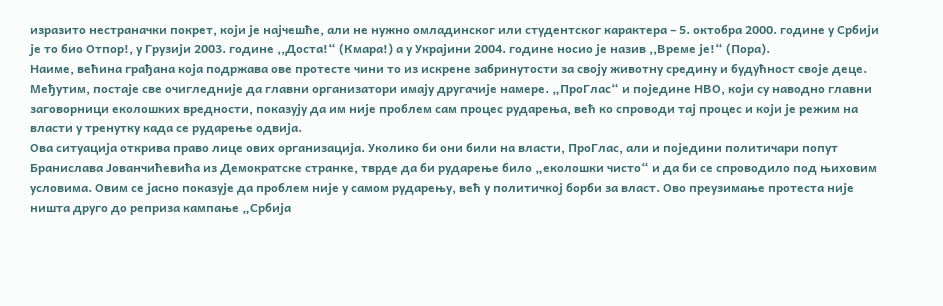изразито нестраначки покрет, који је најчешће, али не нужно омладинског или студентског карактера – 5. октобра 2000. године у Србији је то био Отпор!, у Грузији 2003. године ,,Доста!“ (Кмара!) а у Украјини 2004. године носио је назив ,,Време је!“ (Пора).
Наиме, већина грађана која подржава ове протесте чини то из искрене забринутости за своју животну средину и будућност своје деце. Међутим, постаје све очигледније да главни организатори имају другачије намере. „ПроГлас“ и поједине НВО, који су наводно главни заговорници еколошких вредности, показују да им није проблем сам процес рударења, већ ко спроводи тај процес и који је режим на власти у тренутку када се рударење одвија.
Ова ситуација открива право лице ових организација. Уколико би они били на власти, ПроГлас, али и поједини политичари попут Бранислава Јованчићевића из Демократске странке, тврде да би рударење било „еколошки чисто“ и да би се спроводило под њиховим условима. Овим се јасно показује да проблем није у самом рударењу, већ у политичкој борби за власт. Ово преузимање протеста није ништа друго до реприза кампање „Србија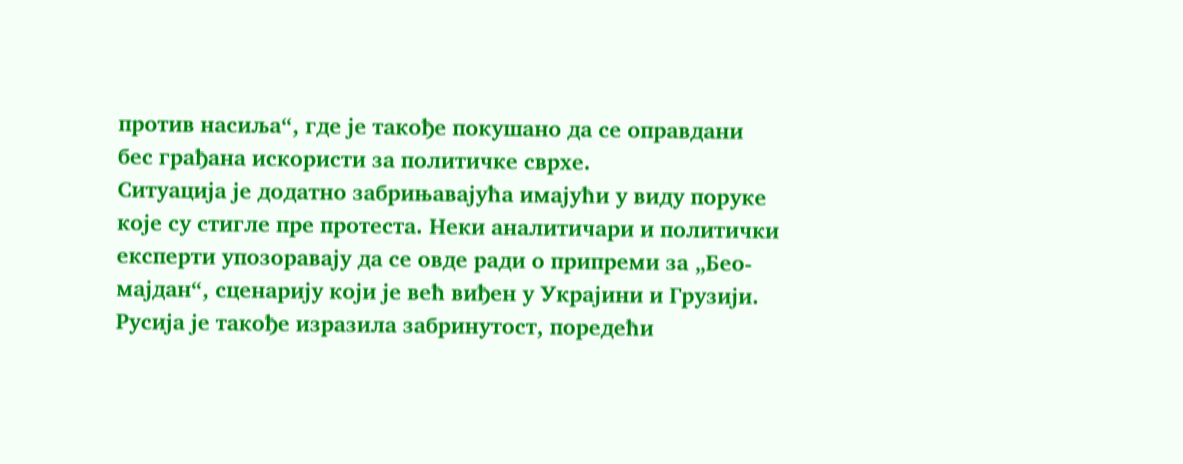против насиља“, где је такође покушано да се оправдани бес грађана искористи за политичке сврхе.
Ситуација је додатно забрињавајућа имајући у виду поруке које су стигле пре протеста. Неки аналитичари и политички експерти упозоравају да се овде ради о припреми за „Бео-мајдан“, сценарију који је већ виђен у Украјини и Грузији. Русија је такође изразила забринутост, поредећи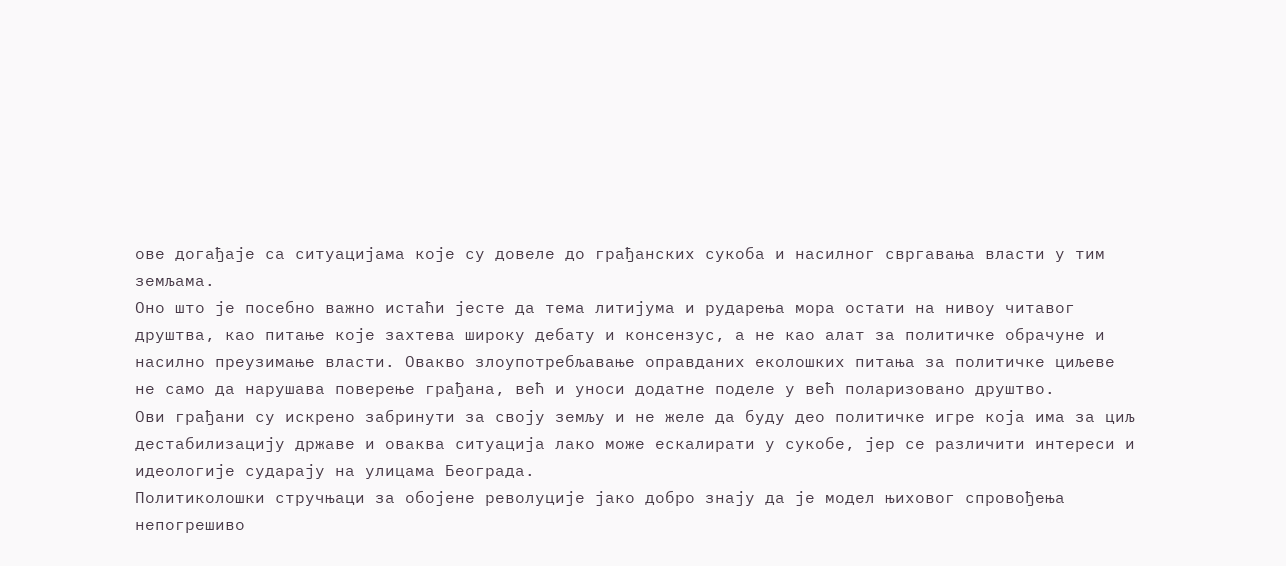ове догађаје са ситуацијама које су довеле до грађанских сукоба и насилног свргавања власти у тим земљама.
Оно што је посебно важно истаћи јесте да тема литијума и рударења мора остати на нивоу читавог друштва, као питање које захтева широку дебату и консензус, а не као алат за политичке обрачуне и насилно преузимање власти. Овакво злоупотребљавање оправданих еколошких питања за политичке циљеве не само да нарушава поверење грађана, већ и уноси додатне поделе у већ поларизовано друштво.
Ови грађани су искрено забринути за своју земљу и не желе да буду део политичке игре која има за циљ дестабилизацију државе и оваква ситуација лако може ескалирати у сукобе, јер се различити интереси и идеологије сударају на улицама Београда.
Политиколошки стручњаци за обојене револуције јако добро знају да је модел њиховог спровођења непогрешиво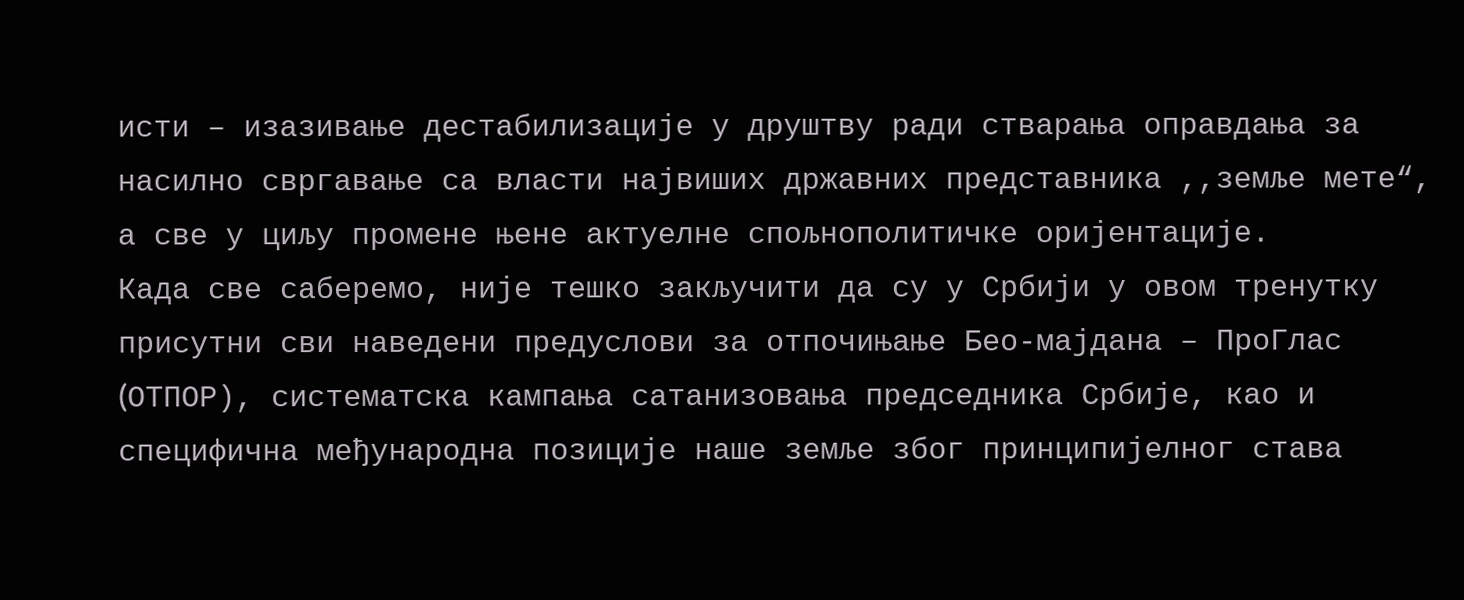исти – изазивање дестабилизације у друштву ради стварања оправдања за насилно свргавање са власти највиших државних представника ,,земље мете“, а све у циљу промене њене актуелне спољнополитичке оријентације.
Када све саберемо, није тешко закључити да су у Србији у овом тренутку присутни сви наведени предуслови за отпочињање Бео-мајдана – ПроГлас (OТПОР), систематска кампања сатанизовања председника Србије, као и специфична међународна позиције наше земље због принципијелног става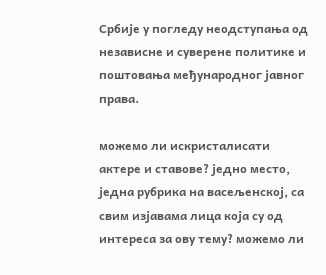Србије у погледу неодступања од независне и суверене политике и поштовања међународног јавног права.

можемо ли искристалисати актере и ставове? једно место, једна рубрика на васељенској, са свим изјавама лица која су од интереса за ову тему? можемо ли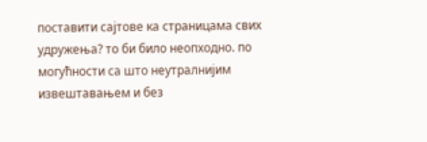поставити сајтове ка страницама свих удружења? то би било неопходно. по могућности са што неутралнијим извештавањем и без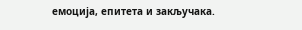емоција, епитета и закључака.